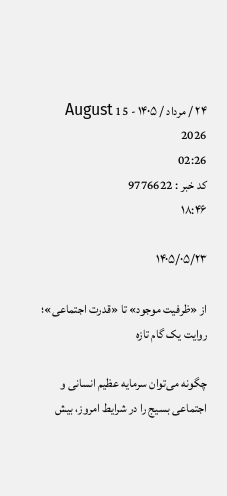۲۴ / مرداد / ۱۴۰۵ - 15 August 2026
02:26
کد خبر : 9776622
۱۸:۴۶

۱۴۰۵/۰۵/۲۳

از «ظرفیت موجود» تا «قدرت اجتماعی»؛ روایت یک گام تازه

چگونه می‌توان سرمایه عظیم انسانی و اجتماعی بسیج را در شرایط امروز، بیش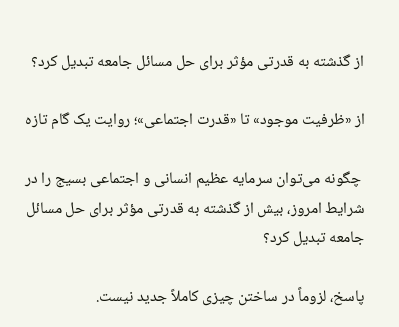از گذشته به قدرتی مؤثر برای حل مسائل جامعه تبدیل کرد؟

از «ظرفیت موجود» تا «قدرت اجتماعی»؛ روایت یک گام تازه

 چگونه می‌توان سرمایه عظیم انسانی و اجتماعی بسیج را در شرایط امروز، بیش از گذشته به قدرتی مؤثر برای حل مسائل جامعه تبدیل کرد؟

پاسخ، لزوماً در ساختن چیزی کاملاً جدید نیست.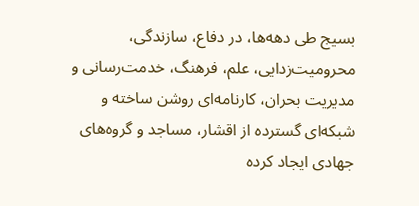بسیج طی دهه‌ها، در دفاع، سازندگی، محرومیت‌زدایی، علم، فرهنگ، خدمت‌رسانی و مدیریت بحران، کارنامه‌ای روشن ساخته و شبکه‌ای گسترده از اقشار، مساجد و گروه‌های جهادی ایجاد کرده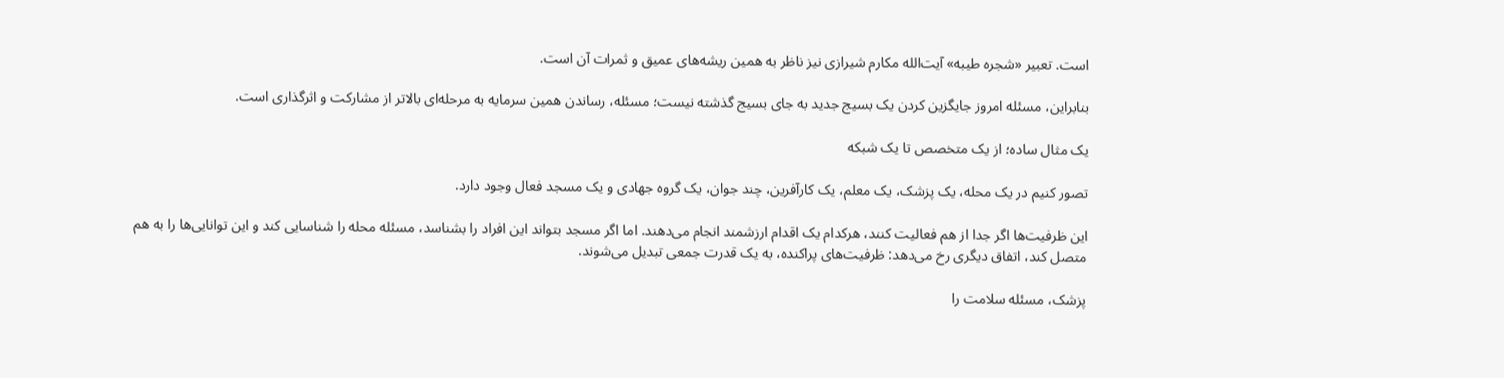است. تعبیر «شجره طیبه» آیت‌الله مکارم شیرازی نیز ناظر به همین ریشه‌های عمیق و ثمرات آن است.

بنابراین، مسئله امروز جایگزین کردن یک بسیج جدید به جای بسیج گذشته نیست؛ مسئله، رساندن همین سرمایه به مرحله‌ای بالاتر از مشارکت و اثرگذاری است.

یک مثال ساده؛ از یک متخصص تا یک شبکه

تصور کنیم در یک محله، یک پزشک، یک معلم، یک کارآفرین، چند جوان، یک گروه جهادی و یک مسجد فعال وجود دارد.

این ظرفیت‌ها اگر جدا از هم فعالیت کنند، هرکدام یک اقدام ارزشمند انجام می‌دهند. اما اگر مسجد بتواند این افراد را بشناسد، مسئله محله را شناسایی کند و این توانایی‌ها را به هم متصل کند، اتفاق دیگری رخ می‌دهد: ظرفیت‌های پراکنده، به یک قدرت جمعی تبدیل می‌شوند.

پزشک، مسئله سلامت را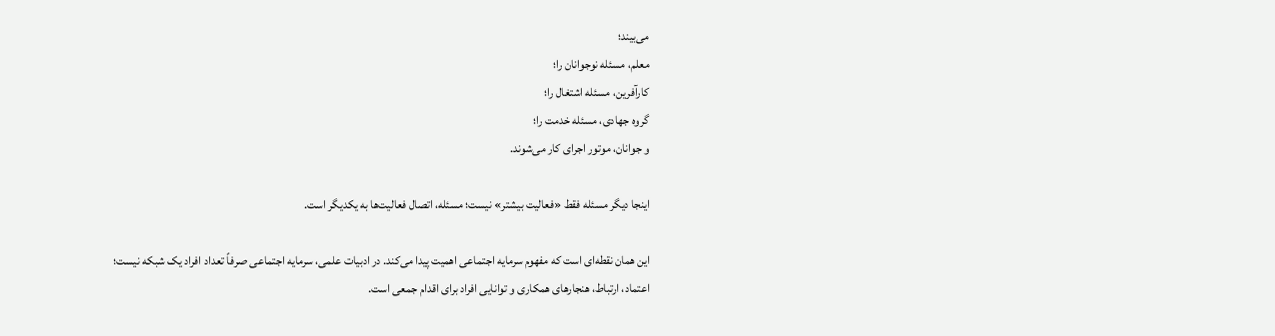می‌بیند؛
معلم، مسئله نوجوانان را؛
کارآفرین، مسئله اشتغال را؛
گروه جهادی، مسئله خدمت را؛
و جوانان، موتور اجرای کار می‌شوند.

اینجا دیگر مسئله فقط «فعالیت بیشتر» نیست؛ مسئله، اتصال فعالیت‌ها به یکدیگر است.

این همان نقطه‌ای است که مفهوم سرمایه اجتماعی اهمیت پیدا می‌کند. در ادبیات علمی، سرمایه اجتماعی صرفاً تعداد افراد یک شبکه نیست؛ اعتماد، ارتباط، هنجارهای همکاری و توانایی افراد برای اقدام جمعی است.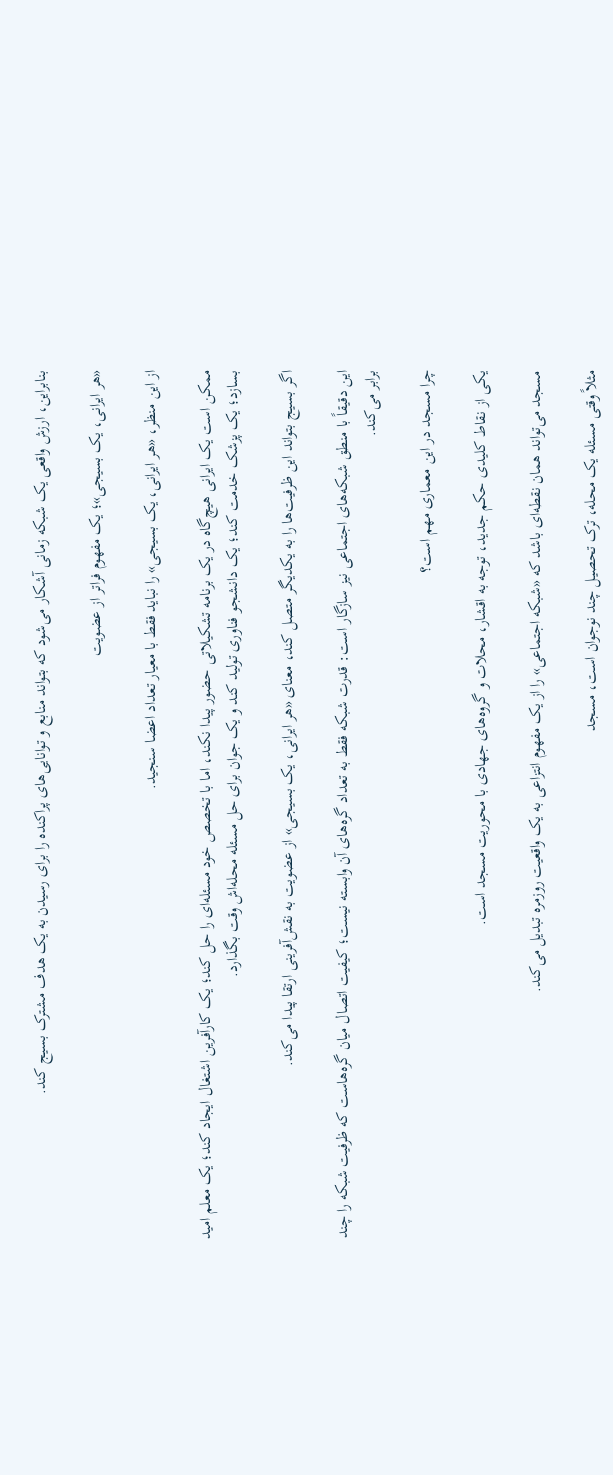بنابراین، ارزش واقعی یک شبکه زمانی آشکار می‌شود که بتواند منابع و توانایی‌های پراکنده را برای رسیدن به یک هدف مشترک بسیج کند.

«هر ایرانی، یک بسیجی»؛ یک مفهوم فراتر از عضویت

از این منظر، «هر ایرانی، یک بسیجی» را نباید فقط با معیار تعداد اعضا سنجید.

ممکن است یک ایرانی هیچ‌گاه در یک برنامه تشکیلاتی حضور پیدا نکند، اما با تخصص خود مسئله‌ای را حل کند؛ یک کارآفرین اشتغال ایجاد کند؛ یک معلم امید بسازد؛ یک پزشک خدمت کند؛ یک دانشجو فناوری تولید کند و یک جوان برای حل مسئله محله‌اش وقت بگذارد.

اگر بسیج بتواند این ظرفیت‌ها را به یکدیگر متصل کند، معنای «هر ایرانی، یک بسیجی» از عضویت به نقش‌آفرینی ارتقا پیدا می‌کند.

این دقیقاً با منطق شبکه‌های اجتماعی نیز سازگار است: قدرت شبکه فقط به تعداد گره‌های آن وابسته نیست؛ کیفیت اتصال میان گره‌هاست که ظرفیت شبکه را چند برابر می‌کند.

چرا مسجد در این معماری مهم است؟

یکی از نقاط کلیدی حکم جدید، توجه به اقشار، محلات و گروه‌های جهادی با محوریت مسجد است.

مسجد می‌تواند همان نقطه‌ای باشد که «شبکه اجتماعی» را از یک مفهوم انتزاعی به یک واقعیت روزمره تبدیل می‌کند.

مثلاً وقتی مسئله یک محله، ترک تحصیل چند نوجوان است، مسجد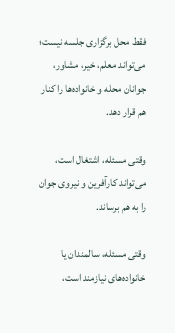فقط محل برگزاری جلسه نیست؛ می‌تواند معلم، خیر، مشاور، جوانان محله و خانواده‌ها را کنار هم قرار دهد.

وقتی مسئله، اشتغال است، می‌تواند کارآفرین و نیروی جوان را به هم برساند.

وقتی مسئله، سالمندان یا خانواده‌های نیازمند است،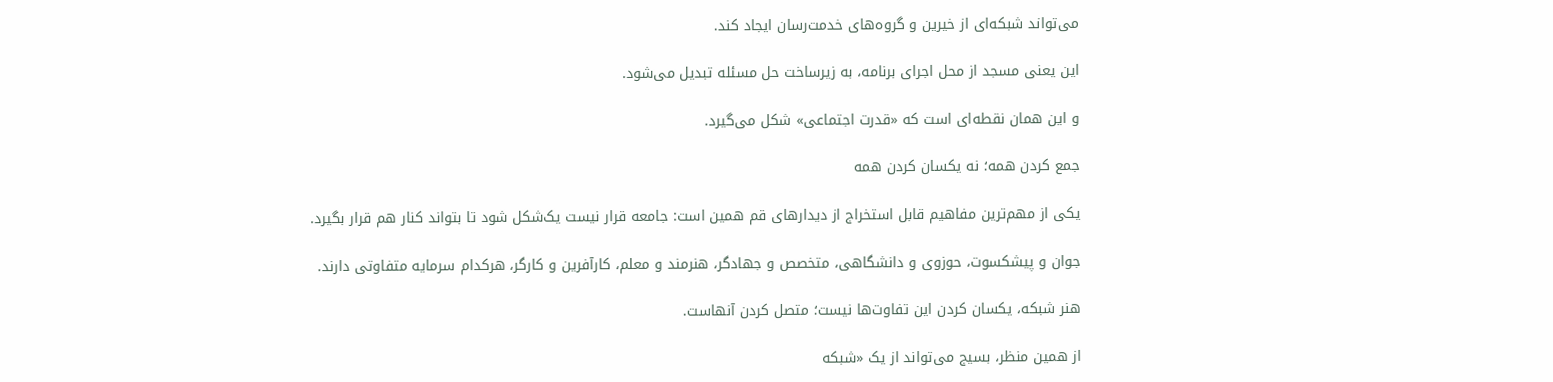می‌تواند شبکه‌ای از خیرین و گروه‌های خدمت‌رسان ایجاد کند.

این یعنی مسجد از محل اجرای برنامه، به زیرساخت حل مسئله تبدیل می‌شود.

و این همان نقطه‌ای است که «قدرت اجتماعی» شکل می‌گیرد.

جمع کردن همه؛ نه یکسان کردن همه

یکی از مهم‌ترین مفاهیم قابل استخراج از دیدارهای قم همین است: جامعه قرار نیست یک‌شکل شود تا بتواند کنار هم قرار بگیرد.

جوان و پیشکسوت، حوزوی و دانشگاهی، متخصص و جهادگر، هنرمند و معلم، کارآفرین و کارگر، هرکدام سرمایه متفاوتی دارند.

هنر شبکه، یکسان کردن این تفاوت‌ها نیست؛ متصل کردن آنهاست.

از همین منظر، بسیج می‌تواند از یک «شبکه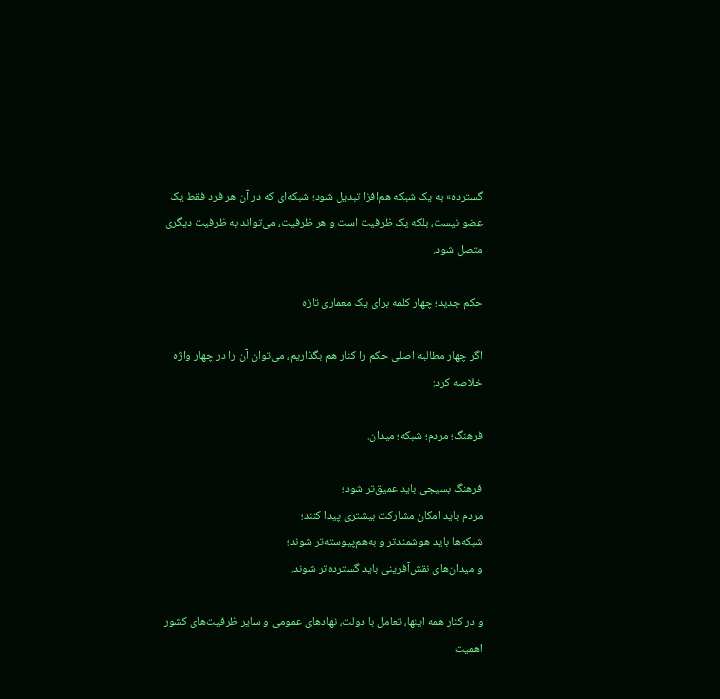گسترده» به یک شبکه هم‌افزا تبدیل شود؛ شبکه‌ای که در آن هر فرد فقط یک عضو نیست، بلکه یک ظرفیت است و هر ظرفیت، می‌تواند به ظرفیت دیگری متصل شود.

حکم جدید؛ چهار کلمه برای یک معماری تازه

اگر چهار مطالبه اصلی حکم را کنار هم بگذاریم، می‌توان آن را در چهار واژه خلاصه کرد:

فرهنگ؛ مردم؛ شبکه؛ میدان.

فرهنگ بسیجی باید عمیق‌تر شود؛
مردم باید امکان مشارکت بیشتری پیدا کنند؛
شبکه‌ها باید هوشمندتر و به‌هم‌پیوسته‌تر شوند؛
و میدان‌های نقش‌آفرینی باید گسترده‌تر شوند.

و در کنار همه اینها، تعامل با دولت، نهادهای عمومی و سایر ظرفیت‌های کشور اهمیت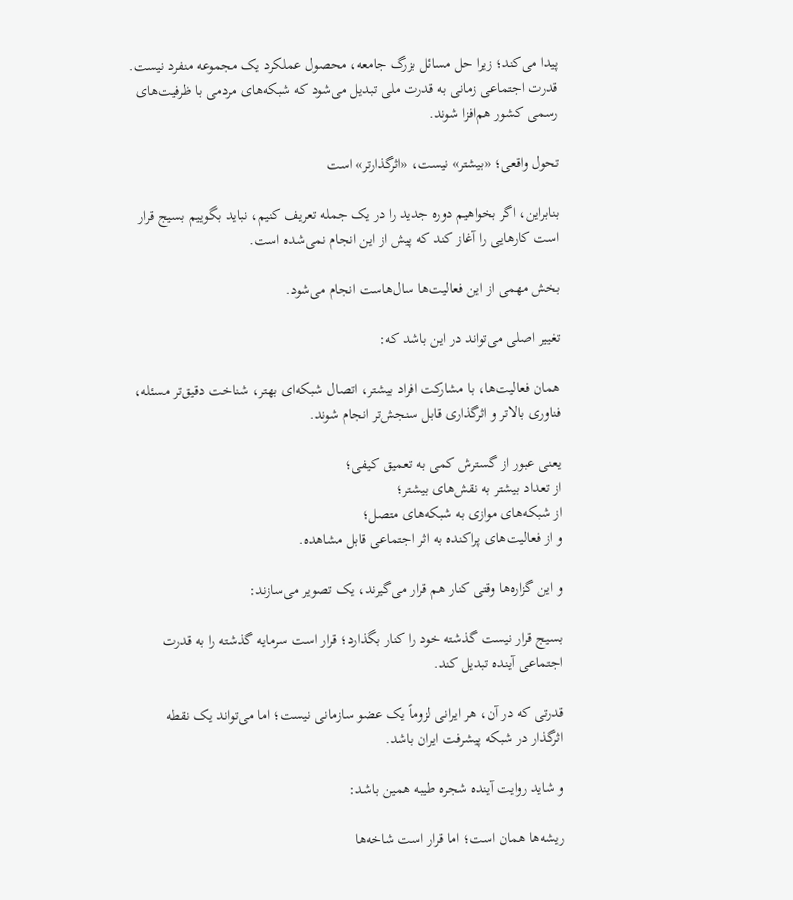پیدا می‌کند؛ زیرا حل مسائل بزرگ جامعه، محصول عملکرد یک مجموعه منفرد نیست. قدرت اجتماعی زمانی به قدرت ملی تبدیل می‌شود که شبکه‌های مردمی با ظرفیت‌های رسمی کشور هم‌افزا شوند.

تحول واقعی؛ «بیشتر» نیست، «اثرگذارتر» است

بنابراین، اگر بخواهیم دوره جدید را در یک جمله تعریف کنیم، نباید بگوییم بسیج قرار است کارهایی را آغاز کند که پیش از این انجام نمی‌شده است.

بخش مهمی از این فعالیت‌ها سال‌هاست انجام می‌شود.

تغییر اصلی می‌تواند در این باشد که:

همان فعالیت‌ها، با مشارکت افراد بیشتر، اتصال شبکه‌ای بهتر، شناخت دقیق‌تر مسئله، فناوری بالاتر و اثرگذاری قابل سنجش‌تر انجام شوند.

یعنی عبور از گسترش کمی به تعمیق کیفی؛
از تعداد بیشتر به نقش‌های بیشتر؛
از شبکه‌های موازی به شبکه‌های متصل؛
و از فعالیت‌های پراکنده به اثر اجتماعی قابل مشاهده.

و این گزاره‌ها وقتی کنار هم قرار می‌گیرند، یک تصویر می‌سازند:

بسیج قرار نیست گذشته خود را کنار بگذارد؛ قرار است سرمایه گذشته را به قدرت اجتماعی آینده تبدیل کند.

قدرتی که در آن، هر ایرانی لزوماً یک عضو سازمانی نیست؛ اما می‌تواند یک نقطه اثرگذار در شبکه پیشرفت ایران باشد.

و شاید روایت آینده شجره طیبه همین باشد:

ریشه‌ها همان است؛ اما قرار است شاخه‌ها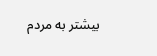بیشتر به مردم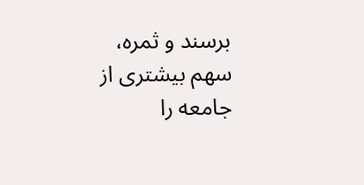برسند و ثمره، سهم بیشتری از جامعه را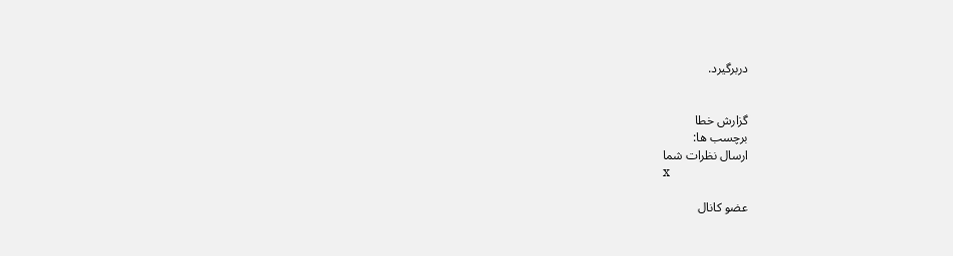دربرگیرد.


گزارش خطا
برچسب ها:
ارسال نظرات شما
x

عضو کانال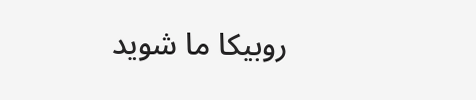روبیکا ما شوید